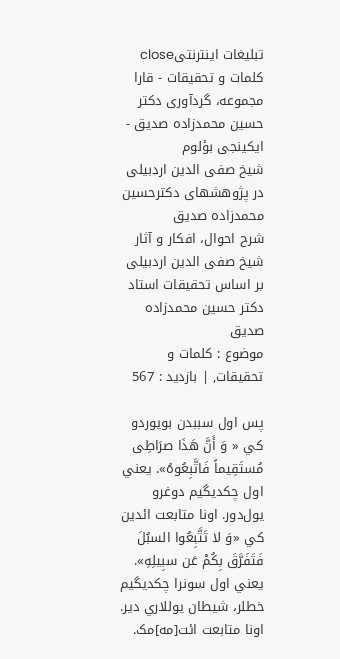تبلیغات اینترنتیclose
کلمات و تحقیقات - قارا مجموعه، گردآوری دکتر حسین محمدزاده صدیق - ایکینجی بؤلوم
شیخ صفی الدین اردبیلی در پژوهشهای دکترحسین محمدزاده صدیق
شرح احوال، افکار و آثار شیخ صفی الدین اردبیلی بر اساس تحقیقات استاد دکتر حسین محمدزاده صدیق
موضوع : کلمات و تحقیقات, | بازدید : 567

پس اول سببدن بويوردو کي « وَ أَنَّ هَذَا صرَاطِى مُستَقِيماً فَاتَّبِعُوهُ». يعني اول چکديگيم دوغرو يول‌دور. اونا متابعت ائدين کي «وَ لا تَتَّبِعُوا السبُلَ فَتَفَرَّقَ بِكُمْ عَن سبِيلِهِ». يعني اول سونرا چکديگيم خطلر، شيطان يوللاري دير. اونا متابعت ائت[مه]مک.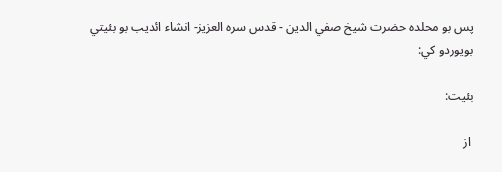پس بو محلده حضرت شيخ صفي الدين - قدس سره العزيز- انشاء ائديب بو بئيتي بويوردو کي:

بئيت:

 از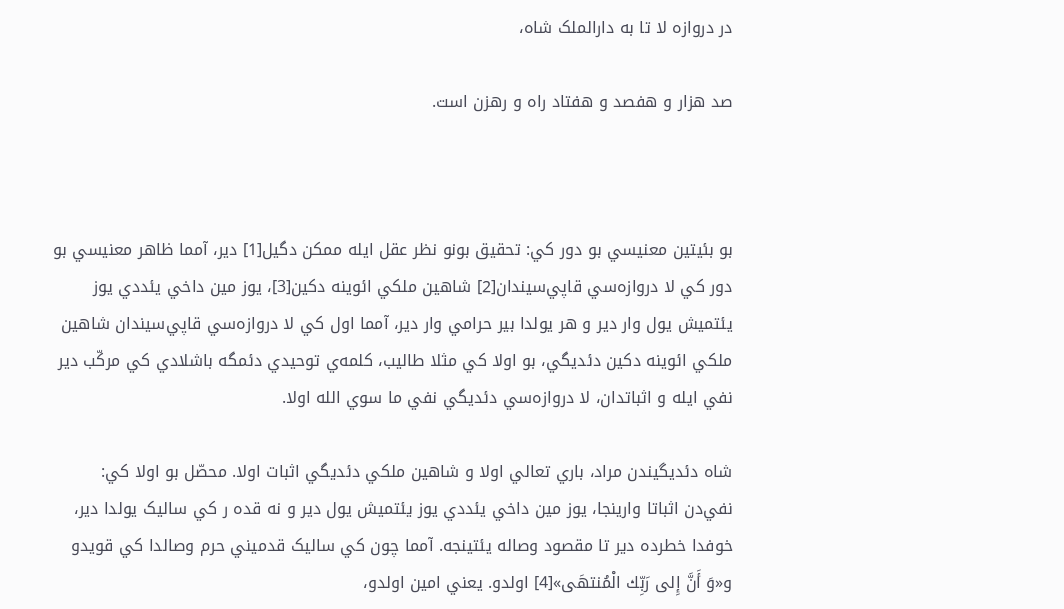در دروازه لا تا به دارالملک شاه،

صد هزار و هفصد و هفتاد راه و رهزن است.



بو بئيتين معنيسي بو دور کي: تحقيق بونو نظر عقل ايله ممکن دگيل[1] دير، آمما ظاهر معنيسي بو دور کي لا دروازه‌سي قاپي‌سيندان[2] شاهين ملکي ائوينه دکين[3]، يوز مين داخي يئددي يوز يئتميش يول وار دير و هر يولدا بير حرامي وار دير، آمما اول کي لا دروازه‌سي قاپي‌سيندان شاهين ملکي ائوينه دکين دئديگي، بو اولا کي مثلا طاليب، کلمه‌ي توحيدي دئمگه باشلادي کي مرکّب دير نفي ايله و اثباتدان، لا دروازه‌سي دئديگي نفي ما سوي الله اولا.

شاه دئديگيندن مراد، باري تعالي اولا و شاهين ملکي دئديگي اثبات اولا. محصّل بو اولا کي: نفي‌دن اثباتا وارينجا، يوز مين داخي يئددي يوز يئتميش يول دير و نه قده ر کي ساليک يولدا دير، خوفدا خطرده دير تا مقصود وصاله يئتينجه. آمما چون کي ساليک قدميني حرم وصالدا کي قويدو و«وَ أَنَّ إِلى رَبِّك الْمُنتهَى»[4] اولدو. يعني امين اولدو،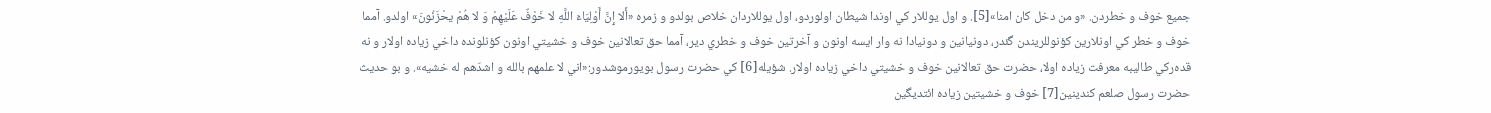جميع خوف و خطردن. «و من دخل كان امنا»[5]. و اول يوللار کي اوندا شيطان اولوردو، اول يوللاردان خلاص بولدو و زمره «أَلا إِنَّ أَوْلِيَاءَ اللَّهِ لا خَوْفٌ عَلَيْهِمْ وَ لا هُمْ يحْزَنُونَ» اولدو. آمما خوف و خطر کي اونلارين کؤنوللريندن گئدر، دونيانين و دونيادا نه وار ايسه اونون و آخرتين خوف و خطري دير، آمما حق تعالانين خوف و خشيتي اونون کؤنلونده داخي زياده اولار و نه قده‌رکي طاليبه معرفت زياده اولا، حضرت حق تعالانين خوف و خشيتي داخي زياده اولار. شؤيله[6] کي حضرت رسول بويورموشدور:«اني لا علمهم بالله و اشدّهم له خشيه». و بو حديث حضرت رسول صلعم کندينين[7] خوف و خشيتين زياده ائتديگين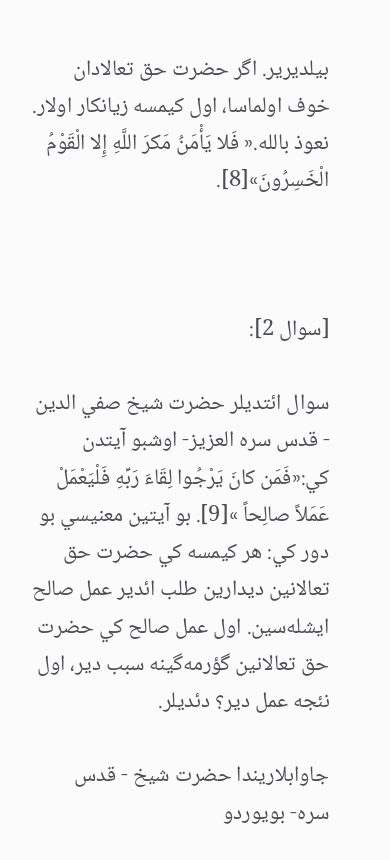بيلديرير. اگر حضرت حق تعالادان خوف اولماسا، اول کيمسه زيانکار اولار. نعوذ بالله.« فَلا يَأْمَنُ مَكرَ اللَّهِ إِلا الْقَوْمُ الْخَسِرُونَ»[8].



[سوال 2]:

سوال ائتديلر حضرت شيخ صفي الدين - قدس سره العزيز- اوشبو آيتدن کي:«فَمَن كانَ يَرْجُوا لِقَاءَ رَبِّهِ فَلْيَعْمَلْ عَمَلاً صالِحاً »[9]. بو آيتين معنيسي بو دور کي: هر کيمسه کي حضرت حق تعالانين ديدارين طلب ائدير عمل صالح ايشله‌سين. اول عمل صالح کي حضرت حق تعالانين گؤرمه‌گينه سبب دير، اول نئجه عمل دير؟ دئديلر.

جاوابلاريندا حضرت شيخ - قدس سره- بويوردو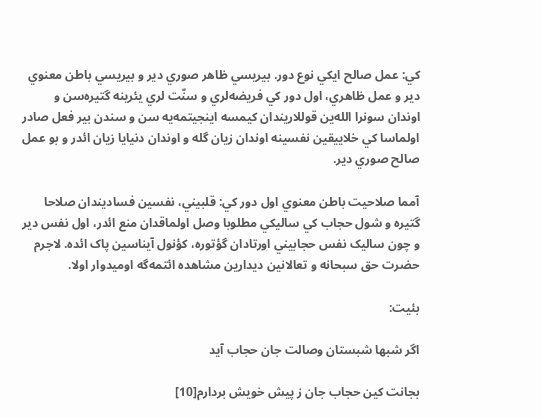کي: عمل صالح ايکي نوع دور. بيريسي ظاهر صوري دير و بيريسي باطن معنوي دير و عمل ظاهري، اول دور کي فريضه‌لري و سنّت لري يئرينه گتيره‌سن و اوندان سونرا الله‌ين قوللاريندان کيمسه اينجيتمه‌يه سن و سندن بير فعل صادر اولماسا کي خلاييقين نفسينه اوندان زيان گله و اوندان دنيايا زيان ائدر و بو عمل صالح صوري دير.

آمما صلاحيت باطن معنوي اول دور کي: قلبيني، نفسين فساديندان صلاحا گتيره و شول حجاب کي ساليکي مطلوبا وصل اولماقدان منع ائدر، اول نفس دير و چون ساليک نفس حجابيني اورتادان گؤتوره، کؤنول آيناسين پاک ائده. لاجرم حضرت حق سبحانه و تعالانين ديدارين مشاهده ائتمه‌گه اوميدوار اولا.

بئيت:

اگر شبها شبستان وصالت جان حجاب آيد

بجانت کين حجاب جان ز پيش خويش بردارم[10]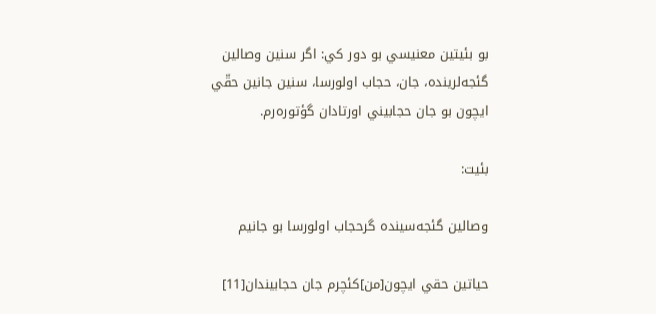بو بئيتين معنيسي بو دور کي: اگر سنين وصالين گئجه‌لرينده، جان، حجاب اولورسا، سنين جانين حقّي ايچون بو جان حجابيني اورتادان گؤتوره‌رم.

بئيت:

وصالين گئجه‌سينده گرحجاب اولورسا بو جانيم

حياتين حقي ايچون[من]کئچرم جان حجابيندان[11]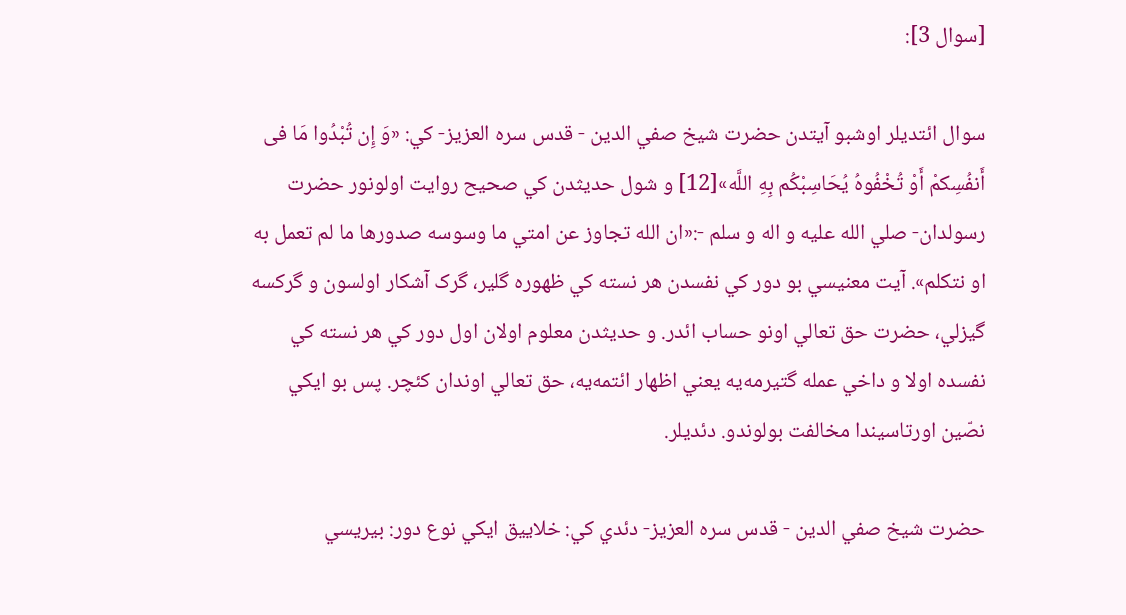[سوال 3]:

سوال ائتديلر اوشبو آيتدن حضرت شيخ صفي الدين - قدس سره العزيز- کي: «وَ إِن تُبْدُوا مَا فى أَنفُسِكمْ أَوْ تُخْفُوهُ يُحَاسِبْكُم بِهِ اللَّه»[12] و شول حديثدن کي صحيح روايت اولونور حضرت رسولدان- صلي الله عليه و اله و سلم -:«ان الله تجاوز عن امتي ما وسوسه صدورها ما لم تعمل به او نتكلم». آيت معنيسي بو دور کي نفسدن هر نسته کي ظهوره گلير، گرک آشکار اولسون و گرکسه گيزلي، حضرت حق تعالي اونو حساب ائدر. و حديثدن معلوم اولان اول دور کي هر نسته کي نفسده اولا و داخي عمله گتيرمه‌يه يعني اظهار ائتمه‌يه، حق تعالي اوندان کئچر. پس بو ايکي نصّين اورتاسيندا مخالفت بولوندو. دئديلر.

حضرت شيخ صفي الدين - قدس سره العزيز- دئدي کي: خلاييق ايکي نوع دور: بيريسي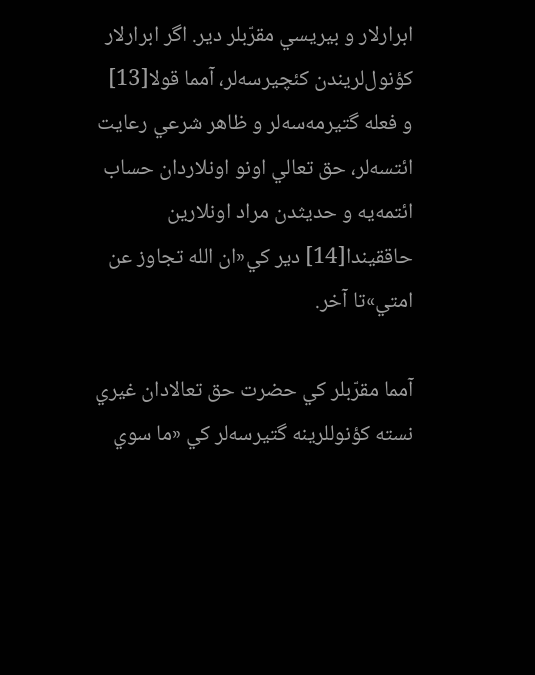ابرارلار و بيريسي مقرّبلر دير. اگر ابرارلار کؤنول‌لريندن کئچيرسه‌لر، آمما قولا[13] و فعله گتيرمه‌سه‌لر و ظاهر شرعي رعايت ائتسه‌لر، حق تعالي اونو اونلاردان حساب ائتمه‌يه و حديثدن مراد اونلارين حاققيندا[14] دير کي«ان الله تجاوز عن امتي»تا آخر.

آمما مقرّبلر کي حضرت حق تعالادان غيري نسته کؤنوللرينه گتيرسه‌لر کي «ما سوي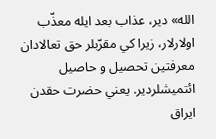الله» دير، عذاب بعد ايله معذّب اولارلار، زيرا کي مقرّبلر حق تعالادان معرفتين تحصيل و حاصيل ائتميشلردير. يعني حضرت حقدن ايراق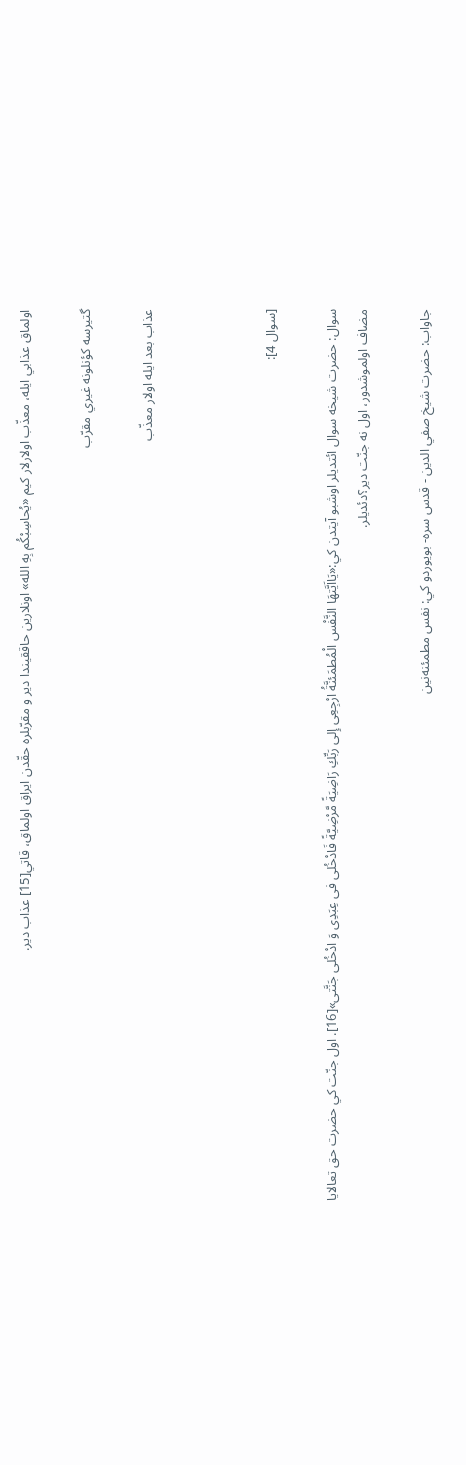اولماق عذابي ايله، معذّب اولارلار کيم «يُحاسِبْكُم بِهِ الله» اونلارين حاققيندا دير و مقرّبلره حقّدن ايراق اولماق، قاتي[15] عذاب دير.

گتيرسه کؤنلونه غيري مقرّب

عذاب بعد ايله اولار معذّب



[سوال 4]:

سوال: حضرت شيخه سوال ائتديلر اوشبو آيتدن کي:«يَااَيَّتهَا النَّفْس الْمُطمَئنَّةُ ارْجِعِى إِلى رَبِّكِ رَاضِيَةً مَّرْضِيَّةً فَادْخُلى فى عِبَدِى وَ ادْخُلى جَنَّتى»[16]. اول جنّت کي حضرت حق تعالايا مضاف اولموشدور، اول نه جنّت دير؟دئديلر.

جاواب: حضرت شيخ صفي الدين - قدس سره- بويوردو کي: نفس مطمئنه‌نين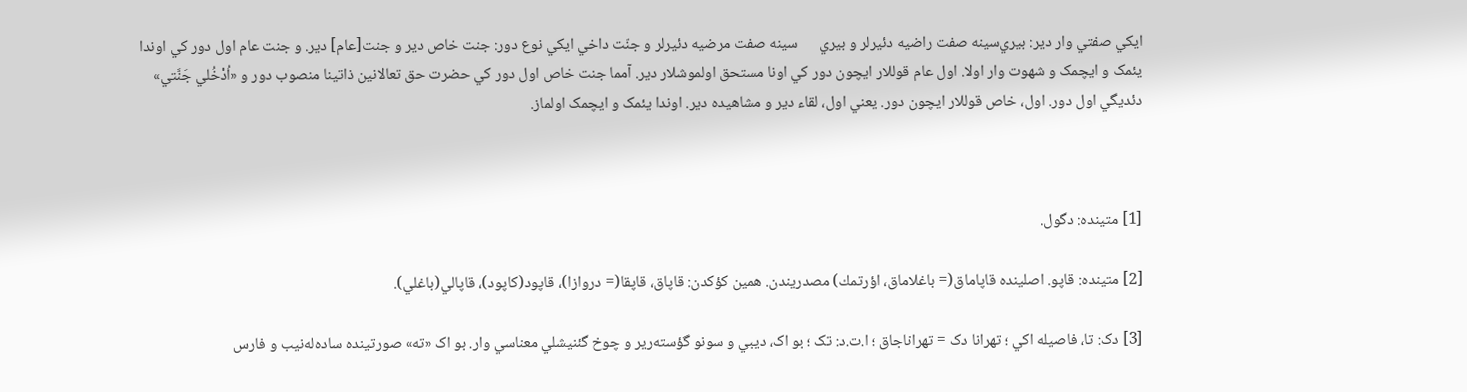ايکي صفتي وار دير: بيري‌سينه صفت راضيه دئيرلر و بيري      سينه صفت مرضيه دئيرلر و جنّت داخي ايکي نوع‌ دور: جنت خاص دير و جنت[عام] دير. و جنت عام اول دور کي اوندا يئمک و ايچمک و شهوت وار اولا. اول عام قوللار ايچون دور کي اونا مستحق اولموشلار دير. آمما جنت خاص اول دور کي حضرت حق تعالانين ذاتينا منصوب دور و «اُدْخُلي جَنَّتي» دئديگي اول دور. اول، خاص قوللار ايچون دور. يعني اول، لقاء دير و مشاهيده دير. اوندا يئمک و ايچمک اولماز.



[1] متينده: دگول.

[2] متينده: قاپو. اصلينده قاپاماق(= باغلاماق، اؤرتمك) مصدريندن. همين كؤكدن: قاپاق، قاپقا(= دروازا)، قاپود(كاپود)، قاپالي(باغلي).

[3] دک: تا، فاصيله اکي ؛ تهرانا دک = تهراناجاق ؛ ا.ت.د: تک ؛ بو اک، ديبي و سونو گؤسته‌رير و چوخ گئنيشلي معناسي وار. بو اک «ته» صورتينده ساده‌له‌نيب و فارس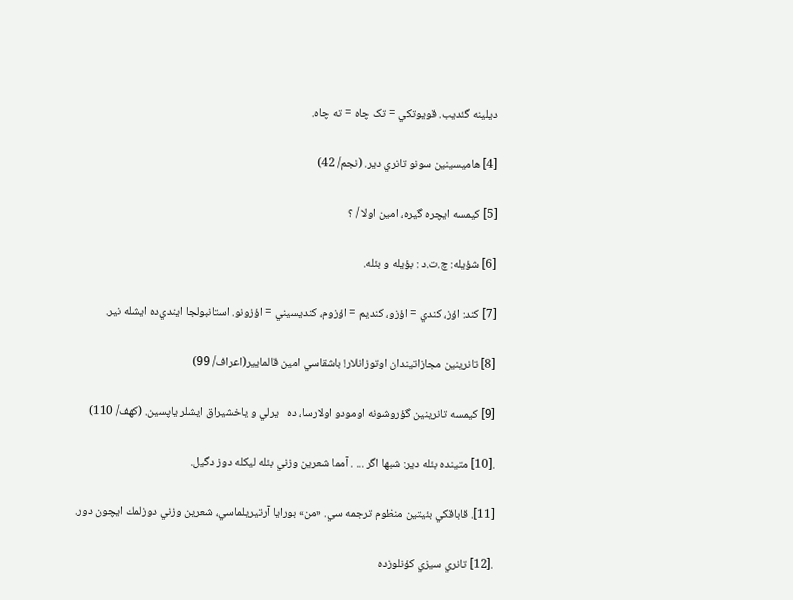ديلينه گئديب. قويوتکي = تک چاه = ته چاه.

[4] هاميسينين سونو تانري دير. (نجم/ 42)

[5] كيمسه ايچره گيره، امين اولا / ؟

[6] شؤيله: چ.ت.د : بؤيله و بئله.

[7] کند: اؤز، کندي = اؤزو، کنديم = اؤزوم، کنديسيني = اؤزونو. استانبولجا ايندي‌ده ايشله نير.

[8] تانرينين مجازاتيندان اوتوزانلار! باشقاسي امين قالمايير(اعراف/ 99)

[9] کيمسه تانرينين گؤروشونه اومودو اولارسا، ده   يرلي و ياخشيراق ايشلر ياپسين. (کهف/ 110)

.[10] متينده بئله دير: شبها اگر ... . آمما شعرين وزني بئله ليكله دوز دگيل.

[11]. قاباقکي بئيتين منظوم ترجمه سي. «من» بورايا آرتيريلماسي، شعرين وزني دوزلمك ايچون دور.

.[12] تانري سيزي کؤنلوزده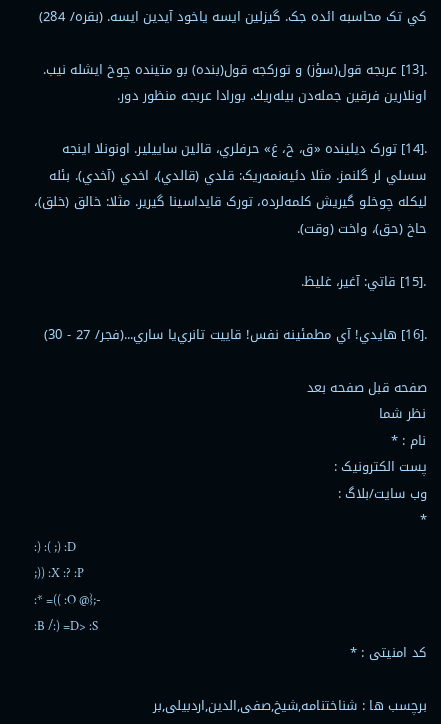کي تک محاسبه ائده جک. گيزلين ايسه ياخود آيدين ايسه. (بقره/ 284)

.[13] عربجه قول(سؤز) و تورکجه قول(بنده) بو متينده چوخ ايشله نيب. اونلارين فرقين جمله‌دن بيله‌ريك. بورادا عربجه منظور دور.

.[14] تورک ديلينده «ق، خ، غ» حرفلري، قالين ساييلير. اونونلا اينجه سسلي لر گلنمز. مثلا دئيه‌نمه‌ريک: قلدي (قالدي)، اخدي (آخدي). بئله ليکله چوخلو گيريش کلمه‌لرده، تورک قايداسينا گيرير. مثلا: خالق (خلق)، حاخ (حق)، واخت (وقت).

.[15] قاتي: آغير، غليظ.

.[16] هايدي! آي مطمئينه نفس! قاييت تانري‌يا ساري...(فجر/ 27 - 30)

صفحه قبل صفحه بعد
نظر شما
نام : *
پست الکترونیک :
وب سایت/بلاگ :
*
:) :( ;) :D
;)) :X :? :P
:* =(( :O @};-
:B /:) =D> :S
کد امنیتی : *

برچسب ها : شناختنامه,شیخ,صفی,الدین,اردبیلی,بر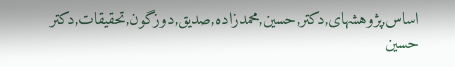اساس,پژوهشهای,دکتر,حسین,محمدزاده,صدیق,دوزگون,تحقیقات,دکتر حسین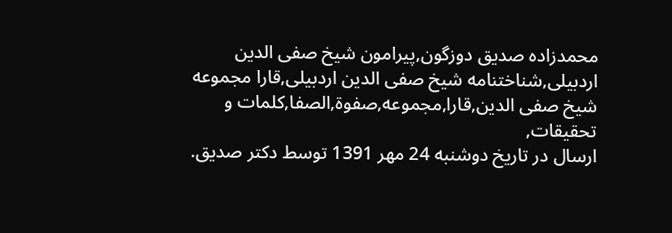محمدزاده صدیق دوزگون,پیرامون شیخ صفی الدین اردبیلی,شناختنامه شیخ صفی الدین اردبیلی,قارا مجموعه شیخ صفی الدین,قارا,مجموعه,صفوة,الصفا,کلمات و تحقیقات,
ارسال در تاريخ دوشنبه 24 مهر 1391 توسط دکتر صدیق.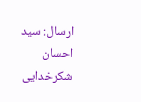ارسال: سید احسان شکرخدایی